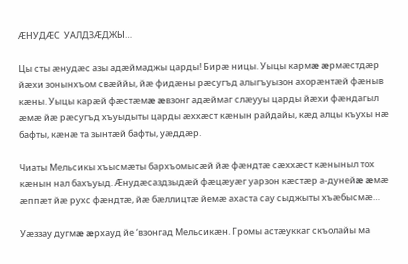ÆНУДÆС  УАЛДЗÆДЖЫ…

Цы сты æнудæс азы адæймаджы царды! Бирæ ницы. Уыцы кармæ æрмæстдæр йæхи зонынхъом свæййы, йæ фидæны рæсугъд алыгъуызон ахорæнтæй фæныв кæны. Уыцы карæй фæстæмæ æвзонг адæймаг слæууы царды йæхи фæндагыл æмæ йæ рæсугъд хъуыдыты царды æххæст кæнын райдайы, кæд алцы къухы нæ бафты, кæнæ та зынтæй бафты, уæддæр.

Чиаты Мельсикы хъысмæты бархъомысæй йæ фæндтæ сæххæст кæныныл тох кæнын нал бахъуыд. Æнудæсаздзыдæй фæцæуæг уарзон кæстæр а-дунейæ æмæ æппæт йæ рухс фæндтæ, йæ бæллицтæ йемæ ахаста сау сыджыты хъæбысмæ…

Уæззау дугмæ æрхауд йе ‘взонгад Мельсикæн. Громы астæуккаг скъолайы ма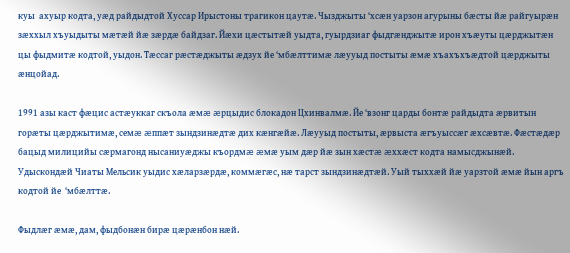куы  ахуыр кодта, уæд райдыдтой Хуссар Ирыстоны трагикон цаутæ. Чызджыты ‘хсæн уарзон агурыны бæсты йæ райгуырæн зæххыл хъуыдыты мæтæй йæ зæрдæ байдзаг. Йæхи цæстытæй уыдта, гуырдзиаг фыдгæнджытæ ирон хъæуты цæрджытæн цы фыдмитæ кодтой, уыдон. Тæссаг рæстæджыты æдзух йе ‘мбæлттимæ лæууыд постыты æмæ хъахъхъæдтой цæрджыты æнцойад.

1991 азы каст фæцис астæуккаг скъола æмæ æрцыдис блокадон Цхинвалмæ. Йе ‘взонг царды бонтæ райдыдта æрвитын горæты цæрджытимæ, семæ æппæт зындзинæдтæ дих кæнгæйæ. Лæууыд постыты, æрвыста æгъуыссæг æхсæвтæ. Фæстæдæр бацыд милицийы сæрмагонд нысаниуæджы къордмæ æмæ уым дæр йæ зын хæстæ æххæст кодта намысджынæй. Удыскондæй Чиаты Мельсик уыдис хæларзæрдæ, коммæгæс, нæ тарст зындзинæдтæй. Уый тыххæй йæ уарзтой æмæ йын аргъ кодтой йе  ‘мбæлттæ.

Фыдлæг æмæ, дам, фыдбонæн бирæ цæрæнбон нæй.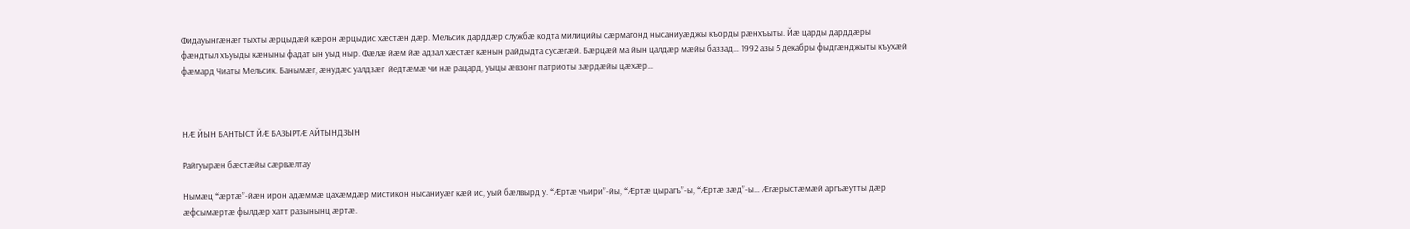Фидауынгæнæг тыхты æрцыдæй кæрон æрцыдис хæстæн дæр. Мельсик дарддæр службæ кодта милицийы сæрмагонд нысаниуæджы къорды рæнхъыты. Йæ царды дарддæры фæндтыл хъуыды кæныны фадат ын уыд ныр. Фæлæ йæм йæ адзал хæстæг кæнын райдыдта сусæгæй. Бæрцæй ма йын цалдæр мæйы баззад… 1992 азы 5 декабры фыдгæнджыты къухæй фæмард Чиаты Мельсик. Банымæг, æнудæс уалдзæг  йедтæмæ чи нæ рацард, уыцы æвзонг патриоты зæрдæйы цæхæр…



НÆ ЙЫН БАНТЫСТ ЙÆ БАЗЫРТÆ АЙТЫНДЗЫН

Райгуырæн бæстæйы сæрвæлтау

Нымæц “æртæ”-йæн ирон адæммæ цахæмдæр мистикон нысаниуæг кæй ис, уый бæлвырд у. “Æртæ чъири”-йы, “Æртæ цырагъ”-ы, “Æртæ зæд”-ы… Æгæрыстæмæй аргъæутты дæр æфсымæртæ фылдæр хатт разынынц æртæ.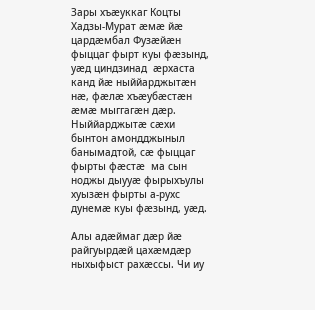Зары хъæуккаг Коцты Хадзы-Мурат æмæ йæ цардæмбал Фузæйæн фыццаг фырт куы фæзынд, уæд циндзинад  æрхаста канд йæ ныййарджытæн нæ, фæлæ хъæубæстæн æмæ мыггагæн дæр. Ныййарджытæ сæхи бынтон амондджыныл банымадтой, сæ фыццаг фырты фæстæ  ма сын ноджы дыууæ фырыхъулы хуызæн фырты а-рухс дунемæ куы фæзынд, уæд.

Алы адæймаг дæр йæ райгуырдæй цахæмдæр ныхыфыст рахæссы. Чи иу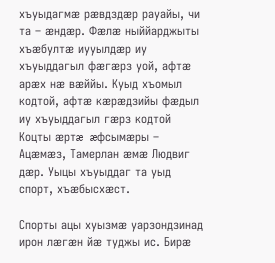хъуыдагмæ рæвдздæр рауайы, чи та – æндæр. Фæлæ ныййарджыты хъæбултæ иууылдæр иу хъуыддагыл фæгæрз уой, афтæ арæх нæ вæййы. Куыд хъомыл кодтой, афтæ кæрæдзийы фæдыл иу хъуыддагыл гæрз кодтой Коцты æртæ æфсымæры – Ацæмæз, Тамерлан æмæ Людвиг дæр. Уыцы хъуыддаг та уыд спорт, хъæбысхæст.

Спорты ацы хуызмæ уарзондзинад  ирон лæгæн йæ туджы ис. Бирæ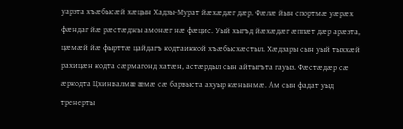уарзта хъæбысæй хæцын Хадзы-Мурат йæхæдæг дæр. Фæлæ йын спортмæ уæрæх фæндаг йæ рæстæджы амонæг нæ фæцис. Уый хыгъд йæхæдæг æппæт дæр арæзта, цæмæй йæ фырттæ цайдагъ кодтаиккой хъæбысхæстыл. Хæдзары сын уый тыххæй рахицæн кодта сæрмагонд хатæн, астæрдыл сын айтыгъта гауыз. Фæстæдæр сæ æркодта Цхинвалмæ æмæ сæ барвыста ахуыр кæнынмæ. Ам сын фадат уыд тренерты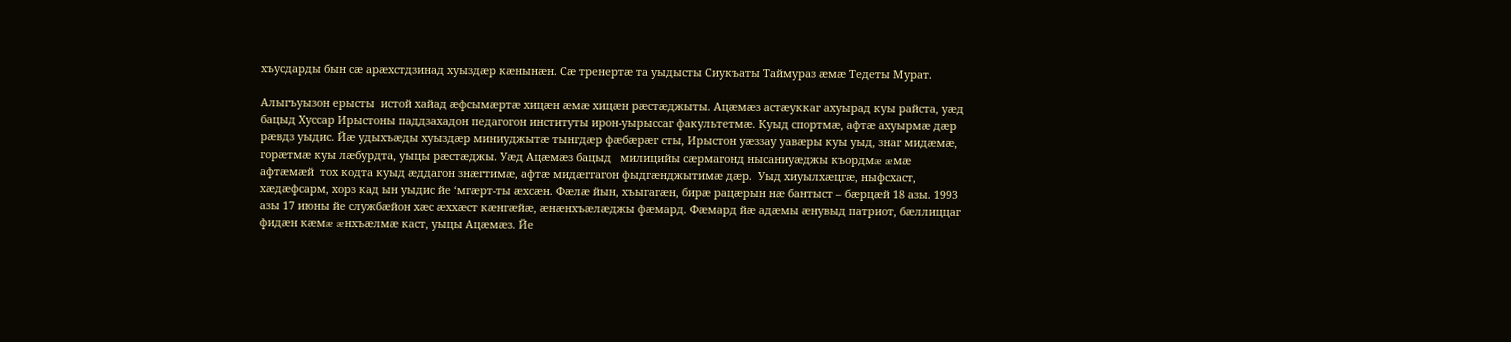хъусдарды бын сæ арæхстдзинад хуыздæр кæнынæн. Сæ тренертæ та уыдысты Сиукъаты Таймураз æмæ Тедеты Мурат.

Алыгъуызон ерысты  истой хайад æфсымæртæ хицæн æмæ хицæн рæстæджыты. Ацæмæз астæуккаг ахуырад куы райста, уæд бацыд Хуссар Ирыстоны паддзахадон педагогон институты ирон-уырыссаг факультетмæ. Куыд спортмæ, афтæ ахуырмæ дæр рæвдз уыдис. Йæ удыхъæды хуыздæр миниуджытæ тынгдæр фæбæрæг сты, Ирыстон уæззау уавæры куы уыд, знаг мидæмæ, горæтмæ куы лæбурдта, уыцы рæстæджы. Уæд Ацæмæз бацыд   милицийы сæрмагонд нысаниуæджы къордмæ æмæ афтæмæй  тох кодта куыд æддагон знæгтимæ, афтæ мидæггагон фыдгæнджытимæ дæр.  Уыд хиуылхæцгæ, ныфсхаст, хæдæфсарм, хорз кад ын уыдис йе ‘мгæрт-ты æхсæн. Фæлæ йын, хъыгагæн, бирæ рацæрын нæ бантыст – бæрцæй 18 азы. 1993 азы 17 июны йе службæйон хæс æххæст кæнгæйæ, æнæнхъæлæджы фæмард. Фæмард йæ адæмы æнувыд патриот, бæллиццаг фидæн кæмæ æнхъæлмæ каст, уыцы Ацæмæз. Йе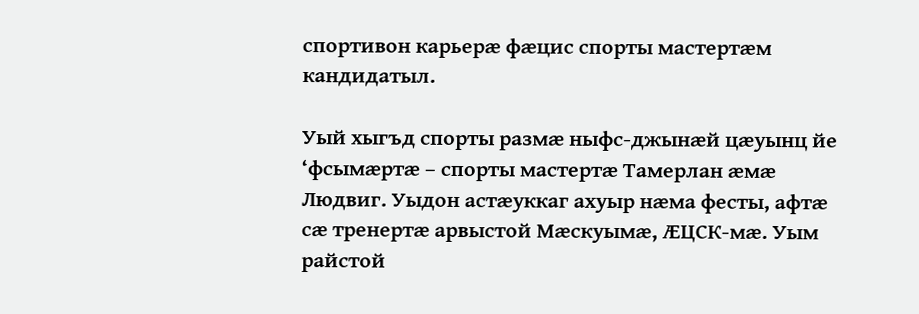спортивон карьерæ фæцис спорты мастертæм кандидатыл.

Уый хыгъд спорты размæ ныфс-джынæй цæуынц йе ‘фсымæртæ – спорты мастертæ Тамерлан æмæ Людвиг. Уыдон астæуккаг ахуыр нæма фесты, афтæ сæ тренертæ арвыстой Мæскуымæ, ÆЦСК-мæ. Уым райстой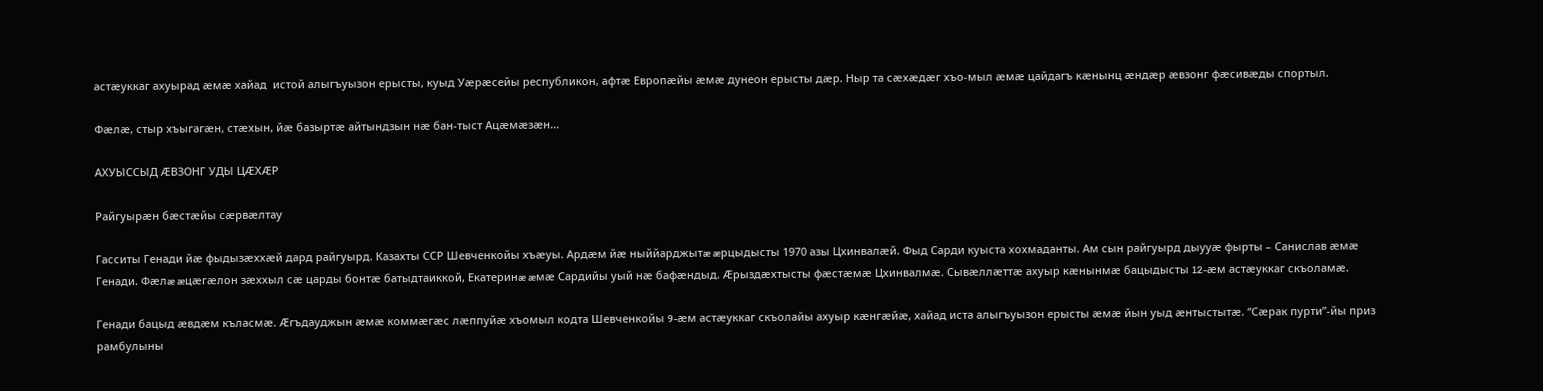астæуккаг ахуырад æмæ хайад  истой алыгъуызон ерысты, куыд Уæрæсейы республикон, афтæ Европæйы æмæ дунеон ерысты дæр. Ныр та сæхæдæг хъо-мыл æмæ цайдагъ кæнынц æндæр æвзонг фæсивæды спортыл.

Фæлæ, стыр хъыгагæн, стæхын, йæ базыртæ айтындзын нæ бан-тыст Ацæмæзæн…

АХУЫССЫД ÆВЗОНГ УДЫ ЦÆХÆР

Райгуырæн бæстæйы сæрвæлтау

Гасситы Генади йæ фыдызæххæй дард райгуырд. Казахты ССР Шевченкойы хъæуы. Ардæм йæ ныййарджытæ æрцыдысты 1970 азы Цхинвалæй. Фыд Сарди куыста хохмаданты. Ам сын райгуырд дыууæ фырты – Санислав æмæ Генади. Фæлæ æцæгæлон зæххыл сæ царды бонтæ батыдтаиккой, Екатеринæ æмæ Сардийы уый нæ бафæндыд. Æрыздæхтысты фæстæмæ Цхинвалмæ. Сывæллæттæ ахуыр кæнынмæ бацыдысты 12-æм астæуккаг скъоламæ.

Генади бацыд æвдæм къласмæ. Æгъдауджын æмæ коммæгæс лæппуйæ хъомыл кодта Шевченкойы 9-æм астæуккаг скъолайы ахуыр кæнгæйæ, хайад иста алыгъуызон ерысты æмæ йын уыд æнтыстытæ. “Сæрак пурти”-йы приз рамбулыны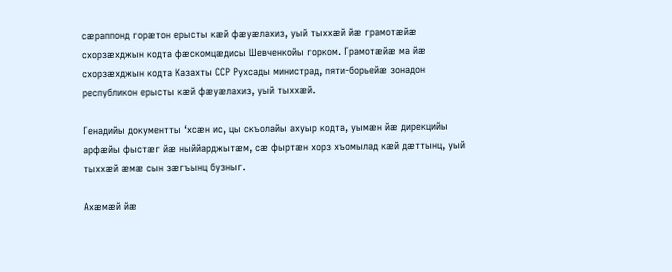сæраппонд горæтон ерысты кæй фæуæлахиз, уый тыххæй йæ грамотæйæ схорзæхджын кодта фæскомцæдисы Шевченкойы горком. Грамотæйæ ма йæ схорзæхджын кодта Казахты ССР Рухсады министрад, пяти-борьейæ зонадон республикон ерысты кæй фæуæлахиз, уый тыххæй.

Генадийы документты ‘хсæн ис, цы скъолайы ахуыр кодта, уымæн йæ дирекцийы арфæйы фыстæг йæ ныййарджытæм, сæ фыртæн хорз хъомылад кæй дæттынц, уый тыххæй æмæ сын зæгъынц бузныг.

Ахæмæй йæ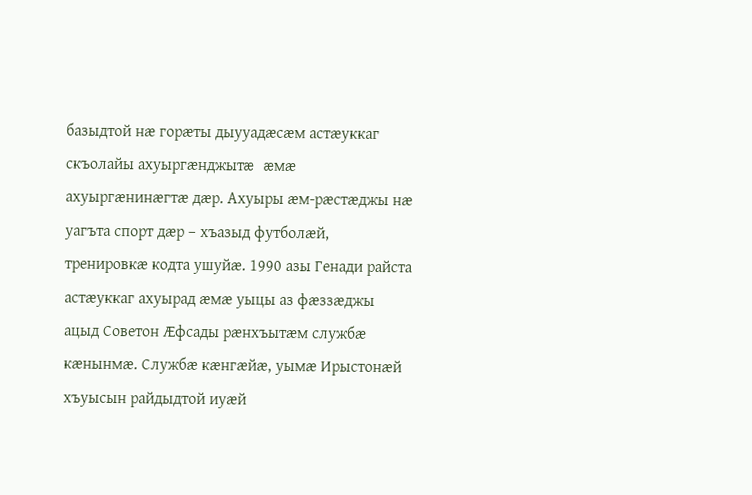базыдтой нæ горæты дыууадæсæм астæуккаг скъолайы ахуыргæнджытæ æмæ ахуыргæнинæгтæ дæр. Ахуыры æм-рæстæджы нæ уагъта спорт дæр – хъазыд футболæй, тренировкæ кодта ушуйæ. 1990 азы Генади райста астæуккаг ахуырад æмæ уыцы аз фæззæджы ацыд Советон Æфсады рæнхъытæм службæ кæнынмæ. Службæ кæнгæйæ, уымæ Ирыстонæй хъуысын райдыдтой иуæй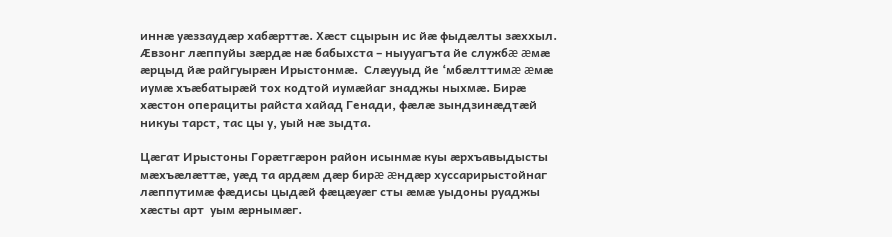иннæ уæззаудæр хабæрттæ. Хæст сцырын ис йæ фыдæлты зæххыл. Æвзонг лæппуйы зæрдæ нæ бабыхста – ныууагъта йе службæ æмæ æрцыд йæ райгуырæн Ирыстонмæ.  Слæууыд йе ‘мбæлттимæ æмæ иумæ хъæбатырæй тох кодтой иумæйаг знаджы ныхмæ. Бирæ хæстон операциты райста хайад Генади, фæлæ зындзинæдтæй никуы тарст, тас цы у, уый нæ зыдта.

Цæгат Ирыстоны Горæтгæрон район исынмæ куы æрхъавыдысты мæхъæлæттæ, уæд та ардæм дæр бирæ æндæр хуссарирыстойнаг лæппутимæ фæдисы цыдæй фæцæуæг сты æмæ уыдоны руаджы хæсты арт  уым æрнымæг.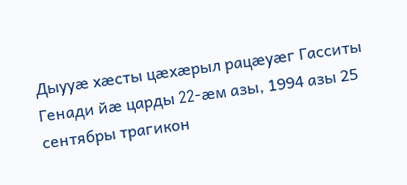Дыууæ хæсты цæхæрыл рацæуæг Гасситы Генади йæ царды 22-æм азы, 1994 азы 25 сентябры трагикон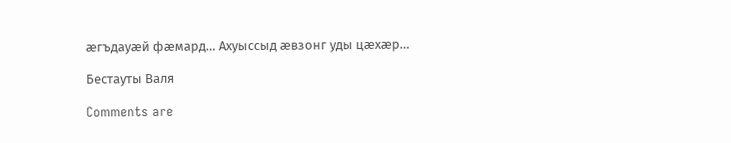æгъдауæй фæмард… Ахуыссыд æвзонг уды цæхæр…

Бестауты Валя

Comments are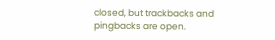closed, but trackbacks and pingbacks are open.